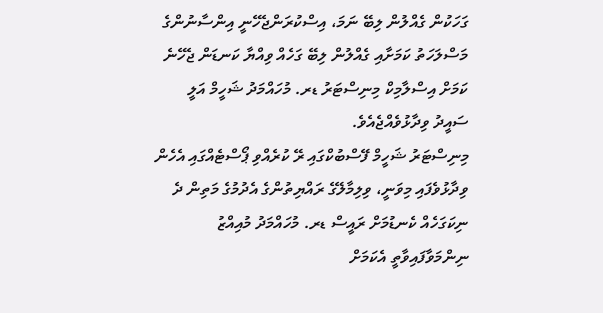ގަހަކުން ގެއްލުން ލިބޭ ނަމަ، އިސްކުރަންޖެހޭނީ އިންސާނުންގެ މަސްލަހަތު ކަމަށާއި ގެއްލުން ލިބޭ ގަހެއް ވިއްޔާ ކަނޑަން ޖެހޭނެ ކަމަށް އިސްލާމިކް މިނިސްޓަރު ޑރ. މުހައްމަދު ޝަހީމް އަލީ ސައީދު ވިދާޅުވެއްޖެއެވެ.
މިނިސްޓަރު ޝަހީމް ފޭސްބުކްގައި ރޭ ކުރެއްވި ޕޯސްޓެއްގައި އެހެން ވިދާޅުވެފައި މިވަނީ، ވިލިމާލޭގެ ރައްޔިތުންގެ އެދުމުގެ މަތިން ދެ ނިކަގަހެއް ކެނޑުމަށް ރައީސް ޑރ. މުހައްމަދު މުއިއްޒު ނިންމަވާފައިވާތީ އެކަމަށް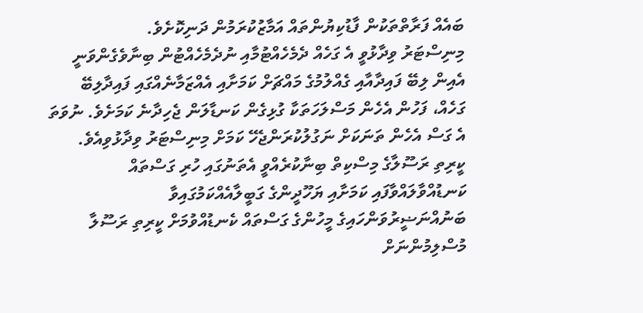ބައެއް ފަރާތްތަކުން ފާޑުކިޔުންތައް އަމާޒުކުރަމުން ދަނިކޮށެވެ.
މިނިސްޓަރު ވިދާޅުވީ އެ ގަހެއް ދެމެހެއްޓުމާއި ނުދެމެހެއްޓުން ބިނާވެގެންވަނީ އެއިން ލިބޭ ފައިދާއާއި ގެއްލުމުގެ މައްޗަށް ކަމަށާއި އެއްޒަމާނެއްގައި ފައިދާލިބޭ ގަހެއް، ފަހުން އެހެން މަސްލަހަތަކާ ގުޅިގެން ކަނޑާލަން ޖެހިދާނެ ކަމަށެވެ. ނުވަތަ އެ ގަސް އެހެން ތަނަކަށް ނަގުލުކުރަންޖެހޭ ކަމަށް މިނިސްޓަރު ވިދާޅުވިއެވެ.
ކީރިތި ރަސޫލާގެ މިސްކިތް ބިނާކުރެއްވީ އެތަނުގައި ހުރި ގަސްތައް ކަނޑުއްވާލައްވާފައި ކަމަށާއި ޔަހޫދީންގެ ގަބީލާއެއްކަމުގައިވާ ބަނުއްނަޟީރުވަންހައިގެ މީހުންގެ ގަސްތައް ކެނޑުއްވުމަށް ކީރިތި ރަސޫލާ މުސްލިމުންނަށް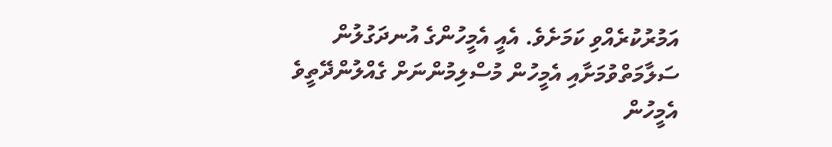އަމުރުކުރެއްވި ކަމަށެވެ. އެއީ އެމީހުންގެ އުނދަގުލުން ސަލާމަތްވުމަށާއި އެމީހުން މުސްލިމުންނަށް ގެއްލުންދޭތީވެ އެމީހުން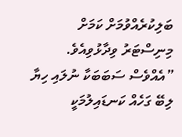ބަލިކުރެއްވުމަށް ކަމަށް މިނިސްޓަރު ވިދާޅުވިއެވެ.
”އެއްވެސް ސަބަބަކާ ނުލައި ހިޔާ ލިބޭ ގަހެއް ކަނޑައިލުމަކީ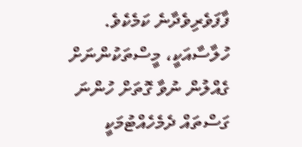ފާފަވެރިވެދާނެ ކަމެކެވެ. ހުލާސާއަކީ، މީސްތަކުންނަށް ގެއްލުން ނުވާ ގޮތަށް ހުންނަ ގަސްތައް ދެމެހެއްޓުމަކީ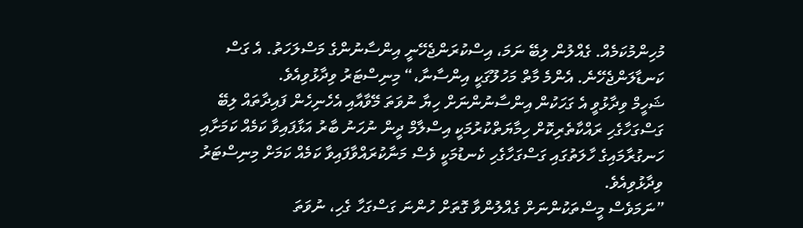މުހިންމުކަމެއް. ގެއްލުން ލިބޭ ނަމަ، އިސްކުރަންޖެހޭނީ އިންސާނުންގެ މަސްލަހަތު. އެ ގަސް ކަނޑާލަންޖެހޭނެ. އެންމެ މާތް މަހުލޫގަކީ އިންސާނާ،“ މިނިސްޓަރު ވިދާޅުވިއެވެ.
ޝަހީމް ވިދާޅުވީ އެ ގަހަކުން އިންސާނުންނަށް ހިޔާ ނުވަތަ މޭވާއާއި އެހެނިހެން ފައިދާތައް ލިބޭ ގަސްގަހާގެހި ރައްކާތެރިކޮށް ހިމާޔަތްކުރުމަކީ އިސްލާމް ދީން ނުހަނު ބާރު އަޅާފައިވާ ކަމެއް ކަމަށާއި ހަނގުރާމައިގެ ހާލަތުގައި ގަސްގަހާގެހި ކެނޑުމަކީ ވެސް މަނާކުރައްވާފައިވާ ކަމެއް ކަމަށް މިނިސްޓަރު ވިދާޅުވިއެވެ.
”ނަމަވެސް މީސްތަކުންނަށް ގެއްލުންވާ ގޮތަށް ހުންނަ ގަސްގަހާ ގެހި، ނުވަތަ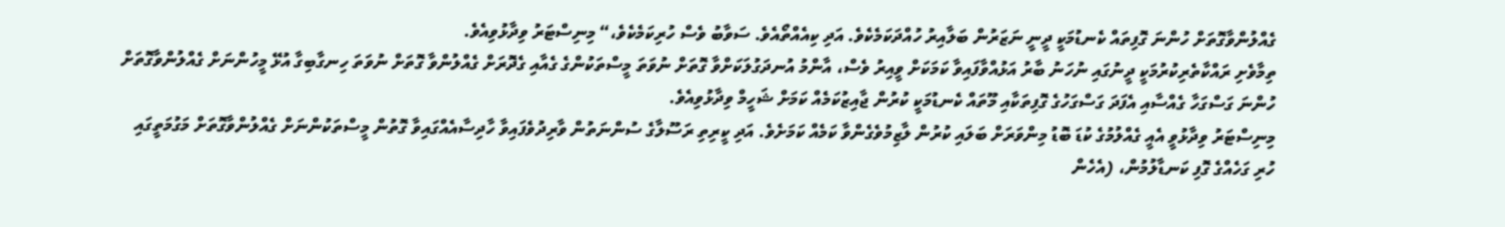ގެއްލުންވާގޮތަށް ހުންނަ ގޮފިތައް ކެނޑުމަކީ ދީނީ ނަޒަރުން ބަލާއިރު ހުއްދަކަމެކެވެ. އަދި ކިއެއްތޯއެވެ. ސަވާބު ވެސް ހުރިކަމެކެވެ،“ މިނިސްޓަރު ވިދާޅުވިއެވެ.
ތިމާވެށި ރައްކާތެރިކުރުމަކީ ދީނުގައި ނުހަނު ބާރު އަޅުއްވާފައިވާ ކަމަކަށް ވީއިރު ވެސް، އާންމު އުނދަގުލަކަށްވާ ގޮތަށް ނުވަތަ މީސްތަކުންގެ ގެއާއި ގެދޮރަށް ގެއްލުންވާ ގޮތަށް ނުވަތަ ހިނގާބިގާ އުޅޭ މީހުންނަށް ގެއްލުންވާގޮތަށް ހުންނަ ގަސްގަހާ ގެއްސާއި އެފަދަ ގަސްގަހުގެ ގޮފިތަކާއި މޫތައް ކެނޑުމަކީ ކުރުން ޖާއިޒުކަމެއް ކަމަށް ޝަހީމް ވިދާޅުވިއެވެ.
މިނިސްޓަރު ވިދާޅުވީ އެއީ ގެއްލުމުގެ ކުޑަ ބޮޑު މިންވަރަށް ބަލައި ކުރުން ލާޒިމުވެގެންވާ ކަމެއް ކަމަށެވެ. އަދި ކީރިތި ރަސޫލާގެ ސުންނަތުން ވާރިދުވެފައިވާ ހާދިސާއެއްގައިވާ ގޮތުން މީސްތަކުންނަށް ގެއްލުންވާގޮތަށް މަގުމަތީގައި ހުރި ގަހެއްގެ ގޮފި ކަނޑާލުމުން، (އެހެން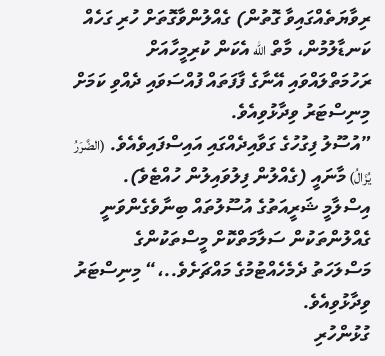ރިވާޔަތެއްގައިވާ ގޮތުން) ގެއްލުންވާގޮތަށް ހުރި ގަހެއް ކަނޑާލުމުން، މާތް الله އެކަން ކުރިމީހާއަށް ރަހުމަތްލައްވައި އޭނާގެ ފާފަތައް ފުއްސަވައި ދެއްވި ކަމަށް މިނިސްޓަރު ވިދާޅުވިއެވެ.
”އުސޫލު ފިގުހުގެ ގަވާއިދެއްގައި އައިސްފައިވެއެވެ. (الضَّرَرُ يُزَالُ) މާނައީ (ގެއްލުން ފިލުވައިލުން ހުއްޓެވެ). އިސްލާމީ ޝަރީއަތުގެ އުސޫލުތައް ބިނާވެގެންވަނީ ގެއްލުންތަކުން ސަލާމަތްކޮށް މީސްތަކުންގެ މަސްލަހަތު ދެމެހެއްޓުމުގެ މައްޗަށެވެ..،“ މިނިސްޓަރު ވިދާޅުވިއެވެ.
ގުޅުންހުރި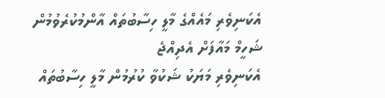އެކަނިވެރި މައެއްގެ މާލީ ހިސާބުތައް އާންމުކުރެވުމުން ޝަހީމް މައާފަށް އެދިއްޖެ
އެކަނިވެރި މަޔަކު ޝަކުވާ ކުރުމުން މާލީ ހިސާބުތައް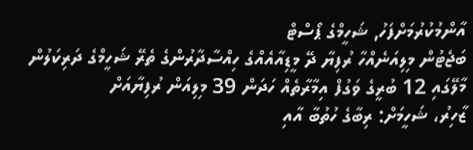އާންމުކުރުމަށްފަހު, ޝަހީމްގެ ޕޯސްޓް
ބަޖެޓުން މިލިއަނެއްހާ ރުފިޔާ ދޭ މީޑިއާއެއްގެ ހިއްސާދާރުންގެ ތެރޭ ޝަހީމްގެ ދަރިކަލުން
މާލޭގައި 12 ބުރީގެ ވަގުފް އިމާރާތެއް ހަދަން 39 މިލިއަން ރުފިޔާއަށް
ޒާހިރު، ޝަހީމަށް: ރިބާގެ ހުތުބާ އާއި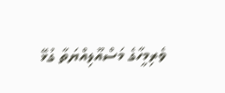ވެރިމީހާގެ މަސްއޫލިއްޔަތާ ގުޅޭ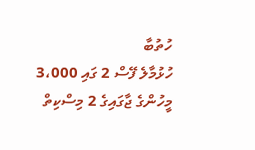ހުތުބާ
ހުޅުމާލެ ފޭސް 2 ގައި 3،000 މީހުންގެ ޖާގައިގެ 2 މިސްކިތް